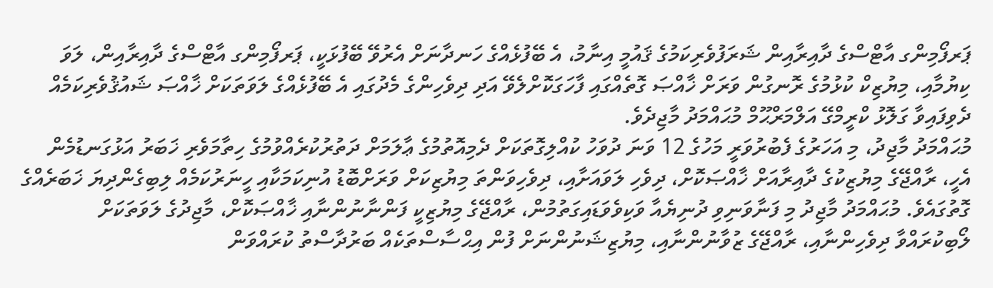ޕަރފޯމިންގ އާޓްސްގެ ދާއިރާއިން ޝަރަފުވެރިކަމުގެ ޤައުމީ އިނާމު، އެ ބޭފުޅެއްގެ ހަނދާނަށް އެރުވޭ ބޭފުޅަކީ، ޕަރފޯމިންގ އާޓްސްގެ ދާއިރާއިން، ލަވަ ކިޔުމާއި، މިޔުޒިކް ކުޅުމުގެ ރޮނގުން ވަރަށް ޚާއްޞަ ގޮތެއްގައި ފާހަގަކޮށްލެވޭ އަދި ދިވެހިންގެ މެދުގައި އެ ބޭފުޅެއްގެ ލަވަތަކަށް ޚާއްޞަ ޝައުޤުވެރިކަމެއް ދެވިފައިވާ ގަލޮޅު ކްރީމްގޭ އަލްމަރްޙޫމް މުޙައްމަދު މާޖިދެވެ.
މުޙައްމަދު މާޖިދު، މި އަހަރުގެ ފެބުރުވަރީ މަހުގެ 12 ވަނަ ދުވަހު ކުއްލިގޮތަކަށް ދެމިއޮތުމުގެ ޢާލަމަށް ދަތުރުކުރެއްވުމުގެ ހިތާމަވެރި ޚަބަރު އަޅުގަނޑުމެން އެހީ، ރާއްޖޭގެ މިޔުޒިކުގެ ދާއިރާއަށް ޚާއްޞަކޮށް، ދިވެހި ލަވައަށާއި، ދިވެހިވަންތަ މިޔުޒިކަށް ވަރަށްބޮޑު އުނިކަމަކާއި ހީނަރުކަމެއް ލިބިގެންދިޔަ ޚަބަރެއްގެ ގޮތުގައެވެ. މުޙައްމަދު މާޖިދު މި ފަނާވަނިވި ދުނިޔެއާ ވަކިވެވަޑައިގަތުމުން، ރާއްޖޭގެ މިޔުޒިކީ ފަންނާނުންނާއި ޚާއްޞަކޮށް، މާޖިދުގެ ލަވަތަކަށް ލޯބިކުރައްވާ ދިވެހިންނާއި، ރާއްޖޭގެ ޒުވާނުންނާއި، މިޔުޒިޝަނުންނަށް ފުން އިޙްސާސްތަކެއް ބަރުދާސްތު ކުރައްވަން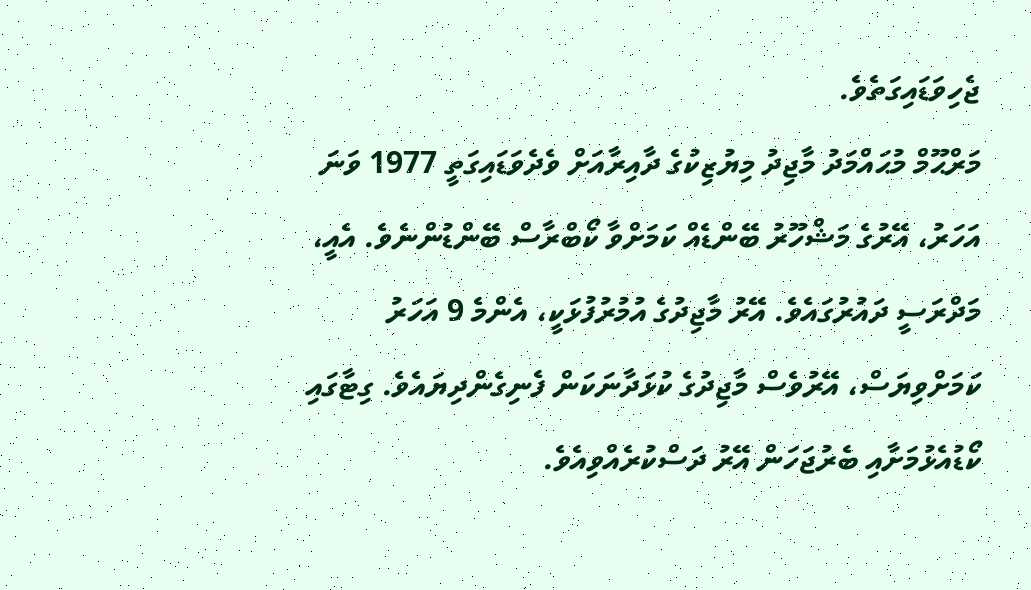ޖެހިވަޑައިގަތެވެ.
މަރްޙޫމް މުޙައްމަދު މާޖިދު މިޔުޒިކުގެ ދާއިރާއަށް ވެދެވަޑައިގަތީ 1977 ވަނަ އަހަރު، އޭރުގެ މަޝްހޫރު ބޭންޑެއް ކަމަށްވާ ކޯބްރާސް ބޭންޑުންނެވެ. އެއީ، މަދްރަސީ ދައުރުގައެވެ. އޭރު މާޖިދުގެ އުމުރުފުޅަކީ، އެންމެ 9 އަހަރު ކަމަށްވިޔަސް، އޭރުވެސް މާޖިދުގެ ކުޅަދާނަކަން ފެނިގެންދިޔައެވެ. ގިޓާގައި ކޯޑުއެޅުމަށާއި ބެރުޖަހަން އޭރު ދަސްކުރެއްވިއެވެ.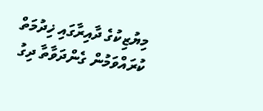މިޔުޒިކުގެ ދާއިރާގައި ޚިދުމަތް ކުރައްވަމުން ގެންދަވާތާ ދިގު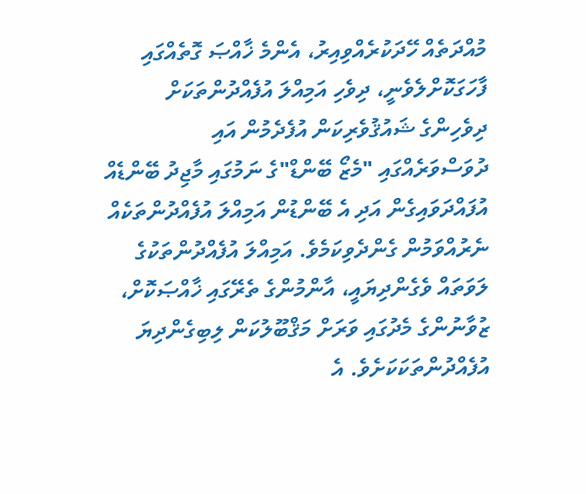މުއްދަތެއް ހޭދަކުރެއްވިއިރު، އެންމެ ޚާއްޞަ ގޮތެއްގައި ފާހަގަކޮށްލެވެނީ، ދިވެހި އަމިއްލަ އުފެއްދުންތަކަށް ދިވެހިންގެ ޝައުޤުވެރިކަން އުފެދެމުން އައި ދުވަސްވަރެއްގައި "މެޒޯ ބޭންޑް"ގެ ނަމުގައި މާޖިދު ބޭންޑެއް އުފައްދަވައިގެން އަދި އެ ބޭންޑުން އަމިއްލަ އުފެއްދުންތަކެއް ނެރުއްވަމުން ގެންދެވިކަމެވެ. އަމިއްލަ އުފެއްދުންތަކުގެ ލަވަތައް ވެގެންދިޔައީ، އާންމުންގެ ތެރޭގައި ޚާއްޞަކޮށް، ޒުވާނުންގެ މެދުގައި ވަރަށް މަޤްބޫލުކަން ލިބިގެންދިޔަ އުފެއްދުންތަކަކަށެވެ. އެ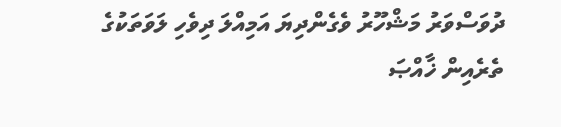ދުވަސްވަރު މަޝްހޫރު ވެގެންދިޔަ އަމިއްލަ ދިވެހި ލަވަތަކުގެ ތެރެއިން ޚާއްޞަ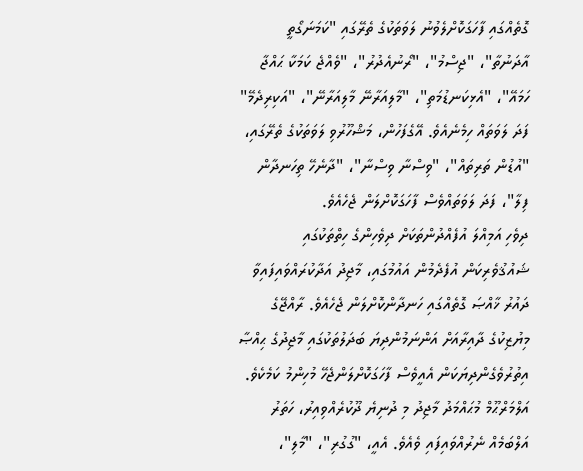ގޮތެއްގައި ފާހަގަކޮށްލެވުނު ލަވަތަކުގެ ތެރޭގައި "ކަމަނަގޯތީ އާދަނުތާ"، "ޖިސްމު"، "ރޯނުއެދުރު"، "ވެއްޖެ ކަމަކާ ޙައްޖާ ހަމައޭ"، "އެޅިކަނޑުމަތި"، "މާލިއަރާނޭ މާލިއަރާނޭ"، "އަކިރިދެމޭ" ފަދަ ލަވަތައް ހިމެނެއެވެ. އޭގެފަހުން، މަޝްހޫރުވި ލަވަތަކުގެ ތެރޭގައި، "އުޑުން ތަރިތައް"، "ވިސްނާ ވިސްނާ"، "ދާނެހޭ ތިހަނދާން ފިލާ"، ފަދަ ލަވަތައްވެސް ފާހަގަކޮށްލަން ޖެހެއެވެ.
ދިވެހި އަމިއްލަ އުފެއްދުންތަކަށް ދިވެހިންގެ ހިތްތަކުގައި ޝައުޤުވެރިކަން އުފެދެމުން އައުމުގައި، މާޖިދު އަދާކުރައްވައިފައިވާ ދައުރު ޚާއްޞަ ގޮތެއްގައި ހަނދާންކޮށްލަން ޖެހެއެވެ. ރާއްޖޭގެ މިޔުޒިކުގެ ދާއިރާއަށް އަންނަމުންދިޔަ ބަދަލުތަކުގައި މާޖިދުގެ ޙިއްޞާ އިތުރުވެގެންދިޔަކަން އެއީވެސް ފާހަގަކޮށްލަންޖެހޭ މުހިންމު ކަމެކެވެ.
އަލްމަރްޙޫމް މުޙައްމަދު މާޖިދު މި ދުނިޔެ ދޫކުރެއްވިއިރު، ހަތަރު އަލްބަމެއް ނެރުއްވައިފައި ވެއެވެ. އެއީ، "ގުގުރި"، "މާލި"،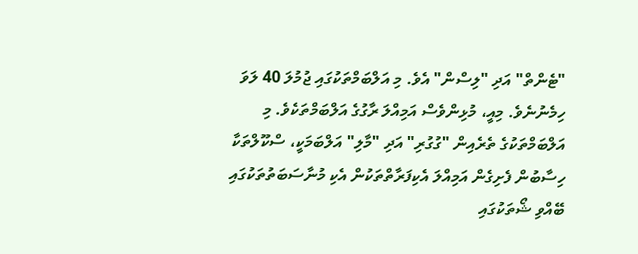"ޓެންތް" އަދި "ލިސްން" އެވެ. މި އަލްބަމްތަކުގައި ޖުމުލަ 40 ލަވަ ހިމެނުނެވެ. މިއީ، މުޅިންވެސް އަމިއްލަ ރާގުގެ އަލްބަމްތަކެވެ. މި އަލްބަމްތަކުގެ ތެރެއިން "ގުގުރި" އަދި "މާލި" އަލްބަމަކީ، ސްކޫލްތަކާ ހިސާބުން ފެށިގެން އަމިއްލަ އެކިފަރާތްތަކުން އެކި މުނާސަބަތުތަކުގައި ބޭއްވި ޝޯތަކުގައި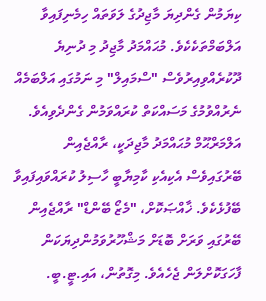ކިޔަމުން ގެންދިޔަ މާޖިދުގެ ލަވަތައް ހިމެނިފައިވާ އަލްބަމްތަކެކެވެ. މުޙައްމަދު މާޖިދު މި ދުނިޔެ ދޫކުރެއްވިއިރުވެސް "ސްމައިލް" މި ނަމުގައި އަލްބަމެއް ނެރުއްވުމުގެ މަސައްކަތް ކުރައްވަމުން ގެންދެވިއެވެ.
އަލްމަރްޙޫމް މުޙައްމަދު މާޖިދަކީ، ރާއްޖެއިން ބޭރުގައިވެސް އެކިއެކި ކާމިޔާބީ ހާސިލު ކުރައްވައިފައިވާ ބޭފުޅެކެވެ. ޚާއްޞަކޮށް، "މެޒޯ ބޭންޑް" ރާއްޖެއިން ބޭރުގައި ވަރަށް ބޮޑަށް މަޝްހޫރުވަމުންދިޔަކަން ފާހަގަކޮށްލަން ޖެހެއެވެ. މިގޮތުން، އައި.ޓީ.ބީ.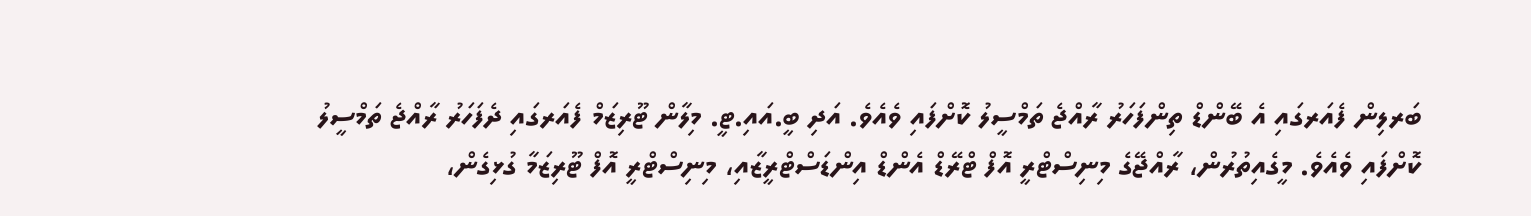ބަރލިން ފެއަރގައި އެ ބޭންޑް ތިންފަހަރު ރާއްޖެ ތަމްސީލު ކޮށްފައި ވެއެވެ. އަދި ބީ.އައި.ޓީ. މިލާން ޓޫރިޒަމް ފެއަރގައި ދެފަހަރު ރާއްޖެ ތަމްސީލު ކޮށްފައި ވެއެވެ. މީގެއިތުރުން، ރާއްޖޭގެ މިނިސްޓްރީ އޮފް ޓްރޭޑް އެންޑް އިންޑަސްޓްރީޒާއި، މިނިސްޓްރީ އޮފް ޓޫރިޒަމާ ގުޅިގެން،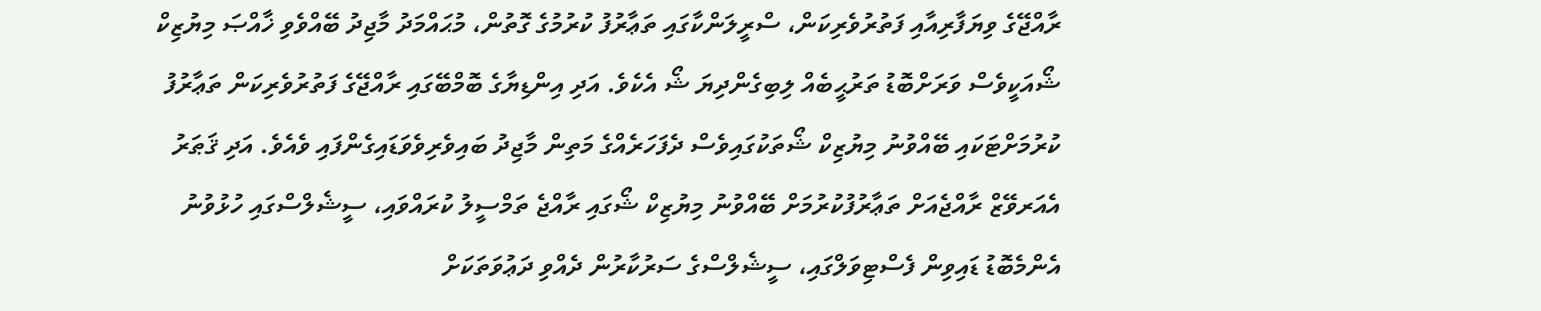ރާއްޖޭގެ ވިޔަފާރިއާއި ފަތުރުވެރިކަން، ސްރީލަންކާގައި ތަޢާރުފު ކުރުމުގެ ގޮތުން، މުޙައްމަދު މާޖިދު ބޭއްވެވި ޚާއްޞަ މިޔުޒިކް ޝޯއަކީވެސް ވަރަށްބޮޑު ތަރުޙީބެއް ލިބިގެންދިޔަ ޝޯ އެކެވެ. އަދި އިންޑިޔާގެ ބޮމްބޭގައި ރާއްޖޭގެ ފަތުރުވެރިކަން ތަޢާރުފު ކުރުމަށްޓަކައި ބޭއްވުނު މިޔުޒިކް ޝޯތަކުގައިވެސް ދެފަހަރެއްގެ މަތިން މާޖިދު ބައިވެރިވެވަޑައިގެންފައި ވެއެވެ. އަދި ޤަޠަރު އެއަރވޭޒް ރާއްޖެއަށް ތަޢާރުފުކުރުމަށް ބޭއްވުނު މިޔުޒިކް ޝޯގައި ރާއްޖެ ތަމްސީލު ކުރައްވައި، ސީޝެލްސްގައި ހުޅުވުނު އެންމެބޮޑު ޑައިވިން ފެސްޓިވަލްގައި، ސީޝެލްސްގެ ސަރުކާރުން ދެއްވި ދަޢުވަތަކަށް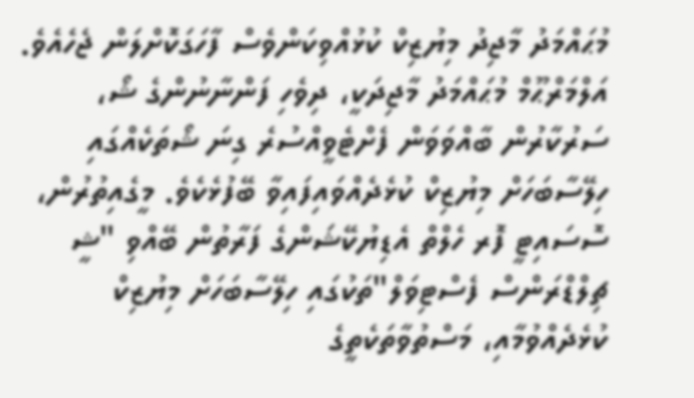މުޙައްމަދު މާޖިދު މިޔުޒިކް ކުޅުއްވިކަންވެސް ފާހަގަކޮށްލަން ޖެހެއެވެ.
އަލްމަރްޙޫމް މުޙައްމަދު މާޖިދަކީ، ދިވެހި ފަންނާނުންގެ ޝޯ، ސަރުކާރުން ބާއްވަވަން ފެށްޓެވީއްސުރެ ގިނަ ޝޯތަކެއްގައި ހިލޭސާބަހަށް މިޔުޒިކް ކުޅެދެއްވައިފައިވާ ބޭފުޅެކެވެ. މީގެއިތުރުން، ސޮސައިޓީ ފޮރ ހެލްތް އެޑިޔުކޭޝަންގެ ފަރާތުން ބޭއްވި "ޝީ ޗިލްޑްރަންސް ފެސްޓިވަލް"ތަކުގައި ހިލޭސާބަހަށް މިޔުޒިކް ކުޅެދެއްވުމާއި، މަސްތުވާތަކެތީގެ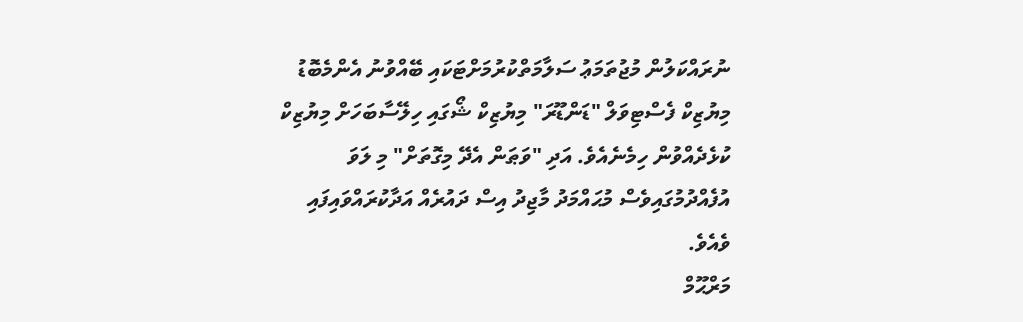ނުރައްކަލުން މުޖުތަމަޢު ސަލާމަތްކުރުމަށްޓަކައި ބޭއްވުނު އެންމެބޮޑު މިޔުޒިކް ފެސްޓިވަލް "ޑަންޑޫރަ" މިޔުޒިކް ޝޯގައި ހިލޭސާބަހަށް މިޔުޒިކް ކުޅެދެއްވުން ހިމެނެއެވެ. އަދި "ވަޠަން އެދޭ މިގޮތަށް" މި ލަވަ އުފެއްދުމުގައިވެސް މުޙައްމަދު މާޖިދު އިސް ދައުރެއް އަދާކުރައްވައިފައި ވެއެވެ.
މަރްޙޫމް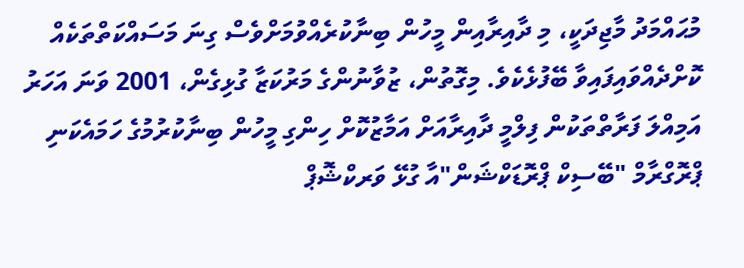މުޙައްމަދު މާޖިދަކީ، މި ދާއިރާއިން މީހުން ބިނާކުރެއްވުމަށްވެސް ގިނަ މަސައްކަތްތަކެއް ކޮށްދެއްވައިފައިވާ ބޭފުޅެކެވެ. މިގޮތުން، ޒުވާނުންގެ މަރުކަޒާ ގުޅިގެން، 2001 ވަނަ އަހަރު އަމިއްލަ ފަރާތްތަކުން ފިލްމީ ދާއިރާއަށް އަމާޒުކޮށް ހިންގި މީހުން ބިނާކުރުމުގެ ހަމައެކަނި ޕްރޮގްރާމް "ބޭސިކް ޕްރޮޑަކްޝަން"އާ ގުޅޭ ވަރކްޝޮޕް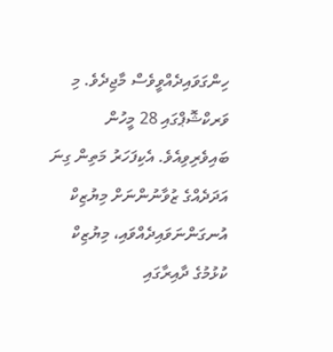ހިންގަވައިދެއްވީވެސް މާޖިދެވެ. މި ވަރކްޝޮޕްގައި 28 މީހުން ބައިވެރިވިއެވެ. އެކިފަހަރު މަތިން ގިނަ އަދަދެއްގެ ޒުވާނުންނަށް މިޔުޒިކް އުނގަންނަވައިދެއްވައި، މިޔުޒިކް ކުޅުމުގެ ދާއިރާގައި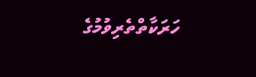ހަރަކާތްތެރިވުމުގެ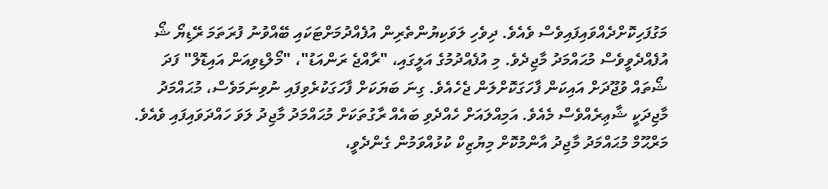މަގުފަހިކޮށްދެއްވައިފައިވެސް ވެއެވެ. ދިވެހި ލަވަކިޔުންތެރިން އުފެއްދުމަށްޓަކައި ބޭއްވުނު ފުރަތަމަ ރޭޑިޔޯ ޝޯ އުފެއްދެވީވެސް މުޙައްމަދު މާޖިދެވެ. މި އުފެއްދުމުގެ އަލީގައި، "ރާއްޖެ ރަންއަޑު"، "މޯލްޑިވިއަން އައިޑޮލް" ފަދަ ޝޯތައް ވުޖޫދަށް އައިކަން ފާހަގަކޮށްލަން ޖެހެއެވެ. ގިނަ ބަޔަކަށް ފާހަގަކުރެވިފައި ނުވިނަމަވެސް، މުޙައްމަދު މާޖިދަކީ ޝާޢިރެއްވެސް މެއެވެ. އަމިއްލައަށް ހެއްދެވި ބައެއް ރާގުތަކަށް މުޙައްމަދު މާޖިދު ލަވަ ހައްދަވައިފައި ވެއެވެ.
މަރްޙޫމް މުޙައްމަދު މާޖިދު އާންމުކޮށް މިޔުޒިކް ކުޅުއްވަމުން ގެންދެވީ،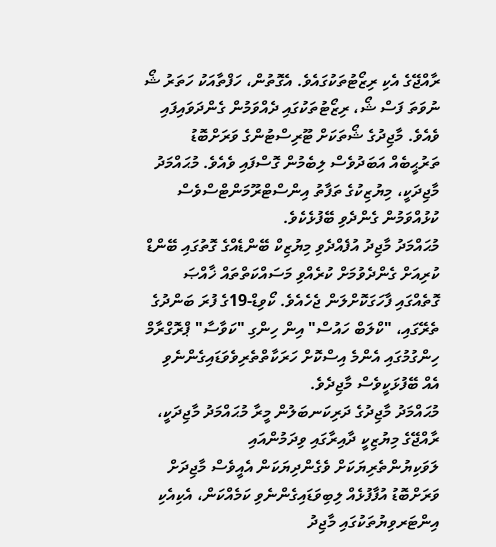ރާއްޖޭގެ އެކި ރިޒޯޓުތަކުގައެވެ. އެގޮތުން، ހަފްތާއަކު ހަތަރު ޝޯ ނުވަތަ ފަސް ޝޯ، ރިޒޯޓުތަކުގައި ދެއްވަމުން ގެންދަވައިފައި ވެއެވެ. މާޖިދުގެ ޝޯތަކަށް ޓޫރިސްޓުންގެ ވަރަށްބޮޑު ތަރުޙީބެއް އަބަދުވެސް ލިބެމުން ގޮސްފައި ވެއެވެ. މުޙައްމަދު މާޖިދަކީ، މިޔުޒިކުގެ ތަފާތު އިންސްޓްރޫމަންޓްސްވެސް ކުޅުއްވަމުން ގެންދެވި ބޭފުޅެކެވެ.
މުޙައްމަދު މާޖިދު އުފެއްދެވި މިޔުޒިކް ބޭންޑެއްގެ ގޮތުގައި ބޭންޑް ކުރިއަށް ގެންދެވުމަށް ކުރެއްވި މަސައްކަތްތައް ޚާއްޞަ ގޮތެއްގައި ފާހަގަކޮށްލަން ޖެހެއެވެ. ކޯވިޑް-19ގެ ފުރަ ބަންދުގެ ތެރޭގައި، "ކްލަބް ހައުސް" އިން ހިންގި "ކަވާސާ" ޕްރޮގްރާމް ހިންގުމުގައި އެންމެ އިސްކޮށް ހަރަކާތްތެރިވެވަޑައިގެންނެވި އެއް ބޭފުޅަކީވެސް މާޖިދެވެ.
މުޙައްމަދު މާޖިދުގެ ދަރިކަނބަލުން މީރާ މުޙައްމަދު މާޖިދަކީ، ރާއްޖޭގެ މިޔުޒިކީ ދާއިރާގައި ވިދަމުންއައި ލަވަކިޔުންތެރިޔަކަށް ވެގެންދިޔަކަން އެއީވެސް މާޖިދަށް ވަރަށްބޮޑު އުފާފުޅެއް ލިބިވަޑައިގެންނެވި ކަމެއްކަން، އެކިއެކި އިންޓަރވިޔުތަކުގައި މާޖިދު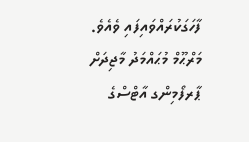ފާހަގަކުރައްވައިފައި ވެއެވެ.
މަރްޙޫމް މުޙައްމަދު މާޖިދަށް ޕާރފޯމިންގ އާޓްސްގެ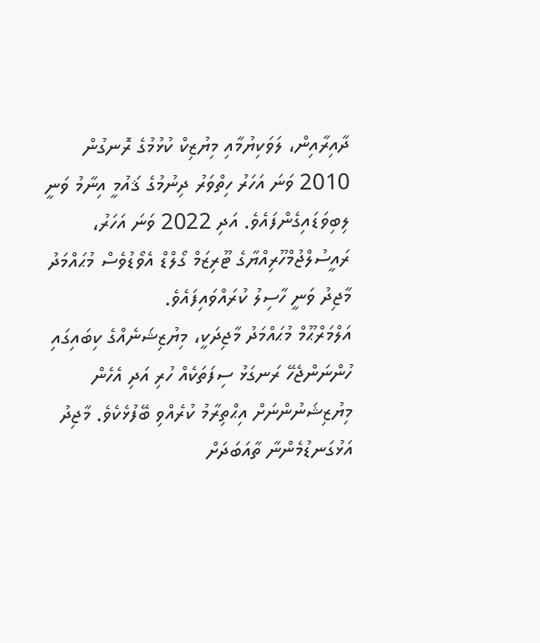ދާއިރާއިން، ލަވަކިޔުމާއި މިޔުޒިކް ކުޅުމުގެ ރޮނގުން 2010 ވަނަ އަހަރު ހިތްވަރު ދިނުމުގެ ޤައުމީ އިނާމު ވަނީ ލިބިވަޑައިގެންފައެވެ. އަދި 2022 ވަނަ އަހަރު، ރައީސުލްޖުމްހޫރިއްޔާގެ ޓޫރިޒަމް ގޯލްޑް އެވޯޑުވެސް މުޙައްމަދު މާޖިދު ވަނީ ހާސިލު ކުރައްވައިފައެވެ.
އަލްމަރްޙޫމް މުޙައްމަދު މާޖިދަކީ، މިޔުޒިޝަނެއްގެ ކިބައިގައި ހުންނަންޖެހޭ ރަނގަޅު ސިފަތަކެއް ހުރި އަދި އެހެން މިޔުޒިޝަނުންނަށް އިޙްތިރާމު ކުރެއްވި ބޭފުޅެކެވެ. މާޖިދު އަޅުގަނޑުމެންނާ ތާއަބަދަށް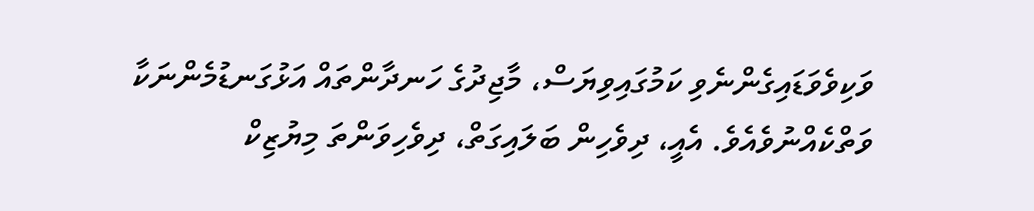ވަކިވެވަޑައިގެންނެވި ކަމުގައިވިޔަސް، މާޖިދުގެ ހަނދާންތައް އަޅުގަނޑުމެންނަކާ ވަތްކެއްނުވެއެވެ. އެއީ، ދިވެހިން ބަލައިގަތް، ދިވެހިވަންތަ މިޔުޒިކް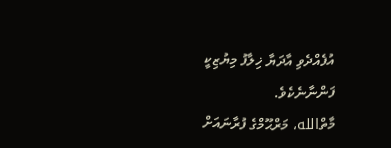އުފެއްދެވި އާދަޔާ ޚިލާފު މިޔުޒިކީ ފަންނާނެކެވެ.
މާތްالله، މަރްޙޫމްގެ ފުރާނައަށް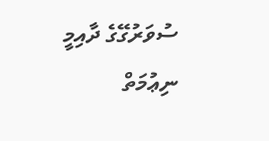ސުވަރުގޭގެ ދާއިމީ ނިޢުމަތް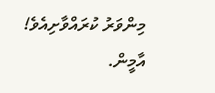މިންވަރު ކުރައްވާށިއެވެ! އާމީން.